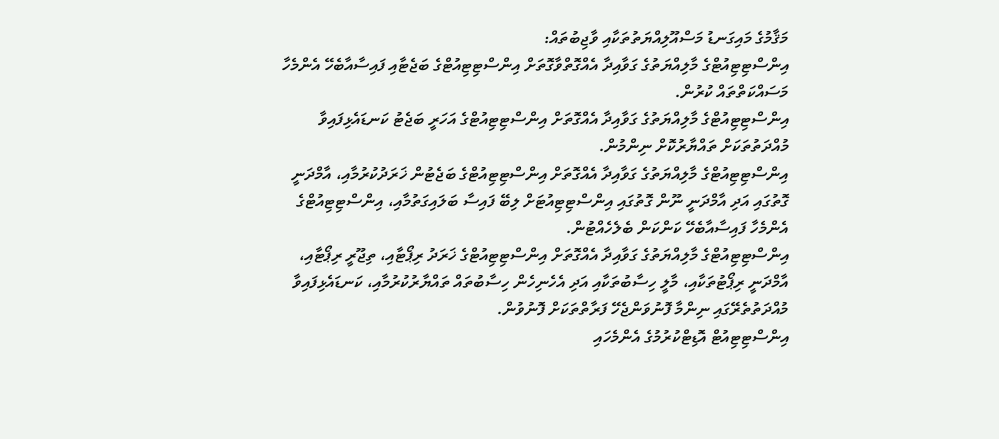މަޤާމުގެ މައިގަނޑު މަސްއޫލިއްޔަތުތަކާއި ވާޖިބުތައް:
އިންސްޓިޓިއުޓްގެ މާލިއްޔަތުގެ ގަވާއިދާ އެއްގޮތްވާގޮތަށް އިންސްޓިޓިއުޓްގެ ބަޖެޓާއި ފައިސާއާބެހޭ އެންމެހާ މަސައްކަތްތައް ކުރުން.
އިންސްޓިޓިއުޓްގެ މާލިއްޔަތުގެ ގަވާއިދާ އެއްގޮތަށް އިންސްޓިޓިއުޓްގެ އަހަރީ ބަޖެޓު ކަނޑައެޅިފައިވާ މުއްދަތުތަކަށް ތައްޔާރުކޮށް ނިންމުން.
އިންސްޓިޓިއުޓްގެ މާލިއްޔަތުގެ ގަވާއިދާ އެއްގޮތަށް އިންސްޓިޓިއުޓްގެ ބަޖެޓުން ޚަރަދުކުރުމާއި، އާމްދަނީ ގޮތުގައި އަދި އާމްދަނީ ނޫން ގޮތުގައި އިންސްޓިޓިއުޓަށް ލިބޭ ފައިސާ ބަލައިގަތުމާއި، އިންސްޓިޓިއުޓްގެ އެންމެހާ ފައިސާއާބެހޭ ކަންކަން ބެލެހެއްޓުން.
އިންސްޓިޓިއުޓްގެ މާލިއްޔަތުގެ ގަވާއިދާ އެއްގޮތަށް އިންސްޓިޓިއުޓްގެ ޚަރަދު ރިޕޯޓާއި، ތިޖޫރީ ރިޕޯޓާއި، އާމްދަނީ ރިޕޯޓުތަކާއި، މާލީ ހިސާބުތަކާއި އަދި އެހެނިހެން ހިސާބުތައް ތައްޔާރުކުރުމާއި، ކަނޑައެޅިފައިވާ މުއްދަތުތެރޭގައި ނިންމާ ފޮނުވަންޖެހޭ ފަރާތްތަކަށް ފޮނުވުން.
އިންސްޓިޓިއުޓް އޮޑިޓްކުރުމުގެ އެންމެހައި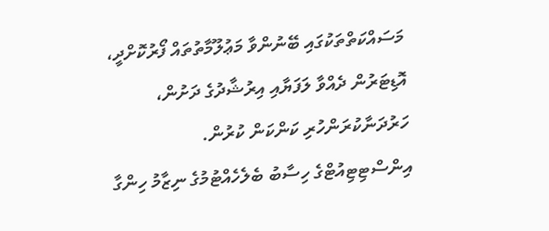މަސައްކަތްތަކުގައި ބޭނުންވާ މަޢުލޫމާތުތައް ފޯރުކޮށްދީ، އޮޑިޓަރުން ދެއްވާ ލަފަޔާއި އިރުޝާދުގެ ދަށުން، ހަރުދަނާކުރަންހުރި ކަންކަން ކުރުން.
އިންސްޓިޓިއުޓްގެ ހިސާބު ބެލެހެއްޓުމުގެ ނިޒާމު ހިންގާ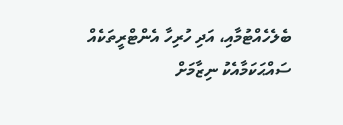ބެލެހެއްޓުމާއި، އަދި ހުރިހާ އެންޓްރީތަކެއް ސައްޙަކަމާއެކު ނިޒާމަށް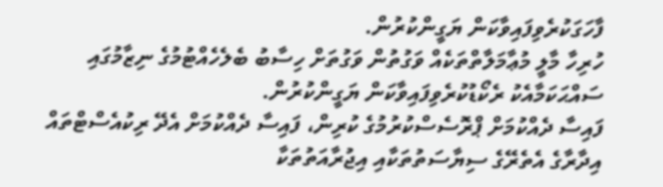ފާހަގަކުރެވިފައިވާކަން ޔަގީންކުރުން.
ހުރިހާ މާލީ މުޢާމަލާތްތަކެއް ވަގުތުން ވަގުތަށް ހިސާބު ބެލެހެއްޓުމުގެ ނިޒާމުގައި ސައްޙަކަމާއެކު ރެކޯޑުކުރެވިފައިވާކަން ޔަގީންކުރުން.
ފައިސާ ދެއްކުމަށް ޕްރޮސެސްކުރުމުގެ ކުރިން، ފައިސާ ދެއްކުމަށް އެދޭ ރިކުއެސްޓްތައް އިދާރާގެ އެތެރޭގެ ސިޔާސަތުތަކާއި އިޖުރާއަތުތަކާ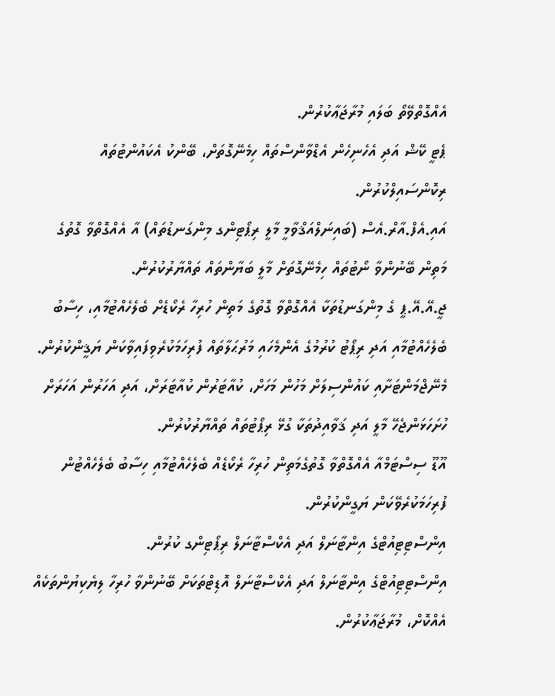އެއްގޮތްވޭތޯ ބަލައި މުރާޖަޢާކުރުން.
ޕެޓީ ކޭޝް އަދި އެހެނިހެން އެޑްވާންސްތައް ހިމެނޭގޮތަށް، ބޭންކު އެކައުންޓުތައް ރިކޮންސައިލްކުރުން.
އައި.އެފް.އާރް.އެސް (ބައިނަލްއަޤްވާމީ މާލީ ރިޕޯޓިންގ މިންގަނޑުތައް) އާ އެއްގޮތްވާ ގޮތުގެ މަތިން ބޭނުންވާ ނޯޓުތައް ހިމެނޭގޮތަށް މާލީ ބަޔާންތައް ތައްޔާރުކުރުން.
ޖީ.އޭ.އޭ.ޕީ ގެ މިންގަނޑުތަކާ އެއްގޮތްވާ ގޮތުގެ މަތިން ހުރިހާ ރެކޯޑެށް ބެލެހެއްޓުމާއި، ހިސާބު ބެލެހެއްޓުމާއި އަދި ރިޕޯޓު ކުރުމުގެ އެންމެހައި މަރުޙަލާތައް ފުރިހަމަކުރެވިފައިވާކަން ޔަޤީންކުރުން.
މެނޭޖްމަންޓަށާއި ކައުންސިލަށް މަހުން މަހަށް، ކުއާޓަރުން ކުއާޓަރަށް، އަދި އަހަރުން އަހަރަށް ހުށަހަޅަންޖެހޭ މާލީ އަދި ޤަވާއިދުތަކާ ގުޅޭ ރިޕޯޓުތައް ތައްޔާރުކުރުން.
އޫޑޫ ސިސްޓަމްއާ އެއްގޮތްވާ ގޮތުގެމަތިން ހުރިހާ ރެކޯޑެއް ބެލެހެއްޓުމާއި ހިސާބު ބެލެހެއްޓުން ފުރިހަމަކުރެވޭކަން ޔަގީންކުރުން.
އިންސްޓިޓިއުޓްގެ އިންޓާނަލް އަދި އެކްސްޓާނަލް ރިޕޯޓިންގ ކުރުން.
އިންސްޓިޓިއުޓްގެ އިންޓާނަލް އަދި އެކްސްޓާނަލް އޮޑިޓްތަކަށް ބޭނުންވާ ހުރިހާ ލިޔެކިޔުންތަކެއް އެއްކޮށް، މުރާޖަޢާކުރުން.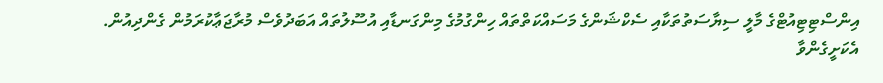އިންސްޓިޓިއުޓްގެ މާލީ ސިޔާސަތުތަކާއި ސެކްޝަންގެ މަސައްކަތްތައް ހިންގުމުގެ މިންގަނޑާއި އުސޫލުތައް އަބަދުވެސް މުރާޖަޢާކުރަމުން ގެންދިއުން.
އެކަށީގެންވާ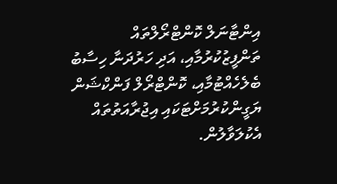އިންޓާނަލް ކޮންޓްރޯލްތައް ތަންފީޒުކުރުމާއި، އަދި ހަރުދަނާ ހިސާބު ބެލެހެއްޓުމާއި، ކޮންޓްރޯލް ފަންކްޝަން ޔަގީންކުރުމަށްޓަކައި އިޖުރާއަތުތައް އެކުލަވާލުން.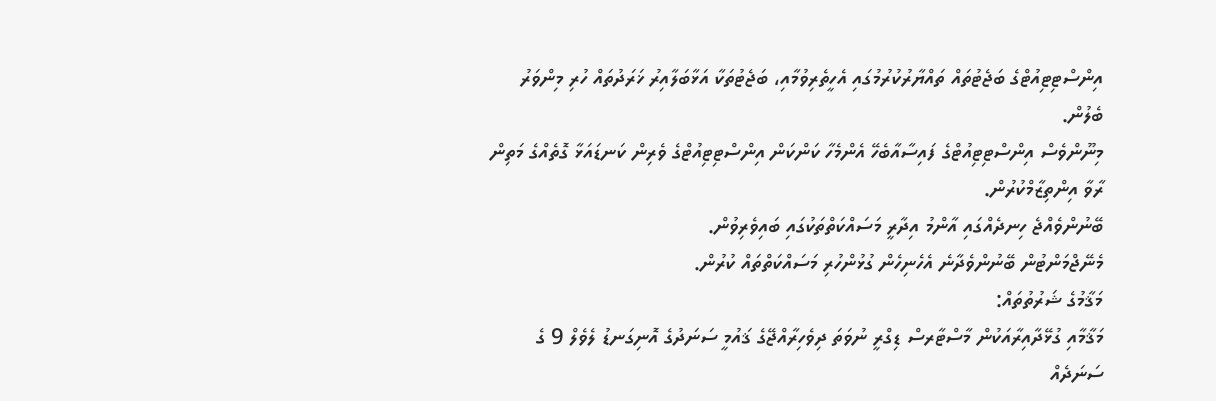އިންސްޓިޓިއުޓްގެ ބަޖެޓުތައް ތައްޔާރުކުރުމުގައި އެހީތެރިވުމާއި، ބަޖެޓުތަކާ އަޅާބަލާއިރު ޚަރަދުތައް ހުރި މިންވަރު ބެލުން.
މިނޫންވެސް އިންސްޓިޓިއުޓްގެ ފައިސާއާބެހޭ އެންމެހާ ކަންކަން އިންސްޓިޓިއުޓްގެ ވެރިން ކަނޑައަޅާ ގޮތެއްގެ މަތިން ރާވާ އިންތިޒާމްކުރުން.
ބޭނުންވެއްޖެ ހިނދެއްގައި އާންމު އިދާރީ މަސައްކަތްތަކުގައި ބައިވެރިވުން.
މެނޭޖްމަންޓުން ބޭނުންވެދާނެ އެހެނިހެން ގުޅުންހުރި މަސައްކަތްތައް ކުރުން.
މަޤާމުގެ ޝަރުތުތައް:
މަޤާމާއި ގުޅޭދާއިރާއަކުން މާސްޓާރސް ޑިގްރީ ނުވަތަ ދިވެހިރާއްޖޭގެ ޤައުމީ ސަނަދުގެ އޮނިގަނޑު ލެވެލް 9 ގެ ސަނަދެއް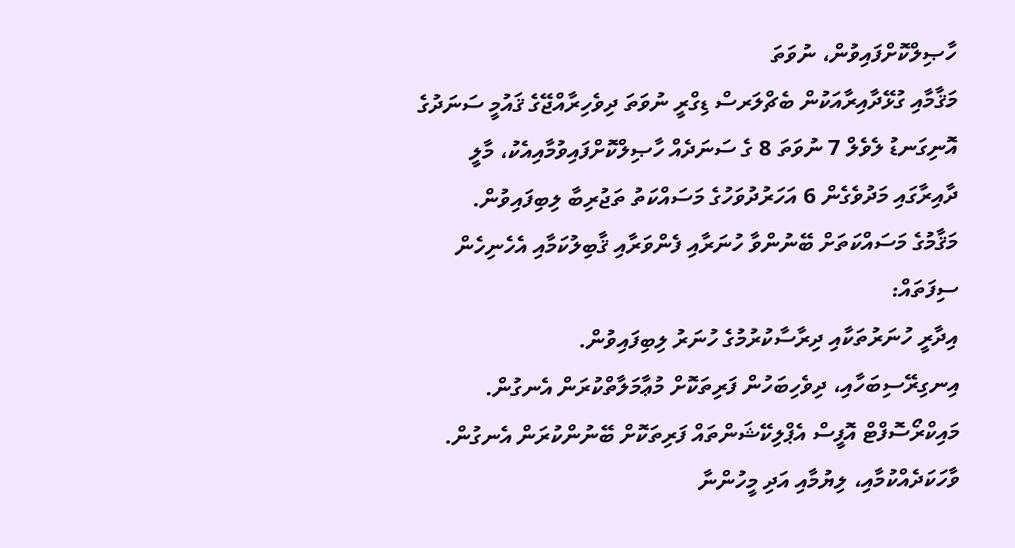ހާޞިލްކޮށްފައިވުން، ނުވަތަ
މަޤާމާއި ގުޅޭދާއިރާއަކުން ބެޗްލަރސް ޑިގްރީ ނުވަތަ ދިވެހިރާއްޖޭގެ ޤައުމީ ސަނަދުގެ އޮނިގަނޑު ލެވެލް 7 ނުވަތަ 8 ގެ ސަނަދެއް ހާޞިލްކޮށްފައިވުމާއިއެކު، މާލީ ދާއިރާގައި މަދުވެގެން 6 އަހަރުދުވަހުގެ މަސައްކަތު ތަޖުރިބާ ލިބިފައިވުން.
މަޤާމުގެ މަސައްކަތަށް ބޭނުންވާ ހުނަރާއި ފެންވަރާއި ޤާބިލުކަމާއި އެހެނިހެން ސިފަތައް:
އިދާރީ ހުނަރުތަކާއި ދިރާސާކުރުމުގެ ހުނަރު ލިބިފައިވުން.
އިނގިރޭސިބަހާއި، ދިވެހިބަހުން ފަރިތަކޮށް މުޢާމަލާތްކުރަން އެނގުން.
މައިކްރޯސޮފްޓް އޮފީސް އެޕްލިކޭޝަންތައް ފަރިތަކޮށް ބޭނުންކުރަން އެނގުން.
ވާހަކަދެއްކުމާއި، ލިޔުމާއި އަދި މީހުންނާ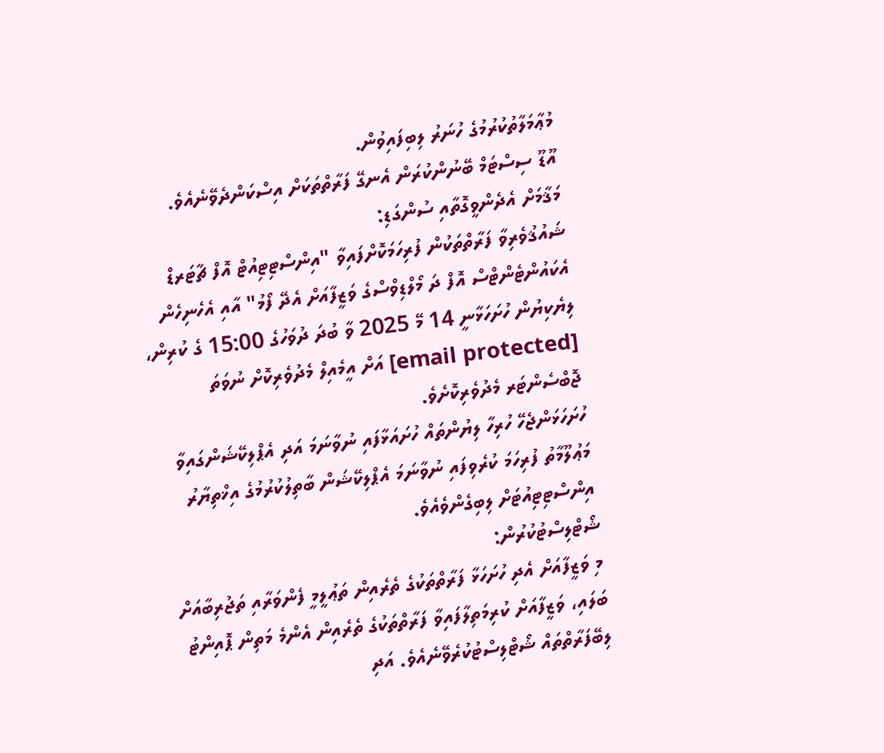މުޢާމަލާތުކުރުމުގެ ހުނަރު ލިބިފައިވުން.
އޫޑޫ ސިސްޓަމް ބޭނުންކުރަން އެނގޭ ފަރާތްތަކަށް އިސްކަންދެވޭނެއެވެ.
މަޤާމަށް އެދެންވީގޮތާއި ސުންގަޑި:
ޝައުޤުވެރިވާ ފަރާތްތަކުން ފުރިހަމަކޮށްފައިވާ "އިންސްޓިޓިއުޓް އޮފް ޗާޓަރޑް އެކައުންޓެންޓްސް އޮފް ދަ މޯލްޑިވްސްގެ ވަޒީފާއަށް އެދޭ ފޯމު" އާއި އެހެނިހެން ލިޔެކިޔުން ހުށަހަޅާނީ 14 މޭ 2025 ވާ ބުދަ ދުވަހުގެ 15:00 ގެ ކުރިން، [email protected] އަށް އީމެއިލް މެދުވެރިކޮށް ނުވަތަ ޖޮބްސެންޓަރ މެދުވެރިކޮށެވެ.
ހުށަހަޅަންޖެހޭ ހުރިހާ ލިޔުންތައް ހުށައަޅާފައި ނުވާނަމަ އަދި އެޕްލިކޭޝަންގައިވާ މަޢުލޫމާތު ފުރިހަމަ ކުރެވިފައި ނުވާނަމަ އެޕްލިކޭޝަން ބާތިލުކުރުމުގެ އިޚްތިޔާރު އިންސްޓިޓިއުޓަށް ލިބިގެންވެއެވެ.
ޝޯޓްލިސްޓުކުރުން:
މި ވަޒީފާއަށް އެދި ހުށަހަޅާ ފަރާތްތަކުގެ ތެރެއިން ތަޢުލީމީ ފެންވަރާއި ތަޖުރިބާއަށް ބަލައި، ވަޒީފާއަށް ކުރިމަތިލާފައިވާ ފަރާތްތަކުގެ ތެރެއިން އެންމެ މަތިން ޕޮއިންޓު ލިބޭފަރާތްތައް ޝޯޓްލިސްޓުކުރެވޭނެއެވެ. އަދި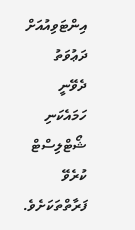އިންޓަވިއުއަށް ދަޢުވަތު ދެވޭނީ ހަމައެކަނި ޝޯޓްލިސްޓް ކުރެވޭ ފަރާތްތަކަށެވެ.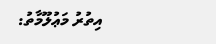އިތުރު މަޢުލޫމާތު: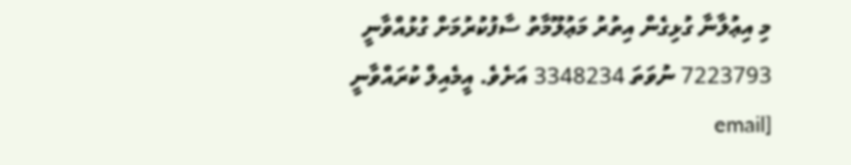މި އިޢުލާނާ ގުޅިގެން އިތުރު މަޢުލޫމާތު ސާފުކުރުމަށް ގުޅުއްވާނީ 7223793 ނުވަތަ 3348234 އަށެވެ. އީމެއިލް ކުރައްވާނީ [email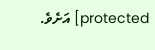protected] އަށެވެ.